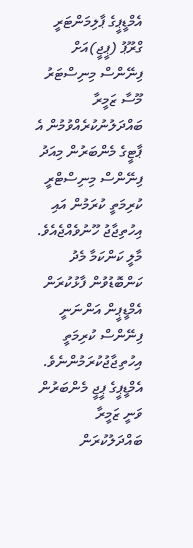އެމްޑީޕީގެ ޕާލިމަންޓަރީ ގްރޫޕު (ޕީޖީ)އަށް ފިނޭންސް މިނިސްޓަރު މޫސާ ޒަމީރާ ބައްދަލުނުކުރެއްވުމުން އެ ޕާޓީގެ މެންބަރުން މިއަދު ފިނޭންސް މިނިސްޓްރީ ކުރިމަތީ ކުރަމުން އައި އިހުތިޖާޖު ހޫނުވެއްޖެއެވެ.
މާލީ ކަންކަމާ މެދު ކަންބޮޑުވުން ފާޅުކުރަން އެމްޑީޕީން އަންނަނީ ފިނޭންސް ކުރިމަތީ އިހުތިޖާޖުކުރަމުންނެވެ.
އެމްޑީޕީގެ ޕީޖީ މެންބަރުން ވަނީ ޒަމީރާ ބައްދަލުކުރަން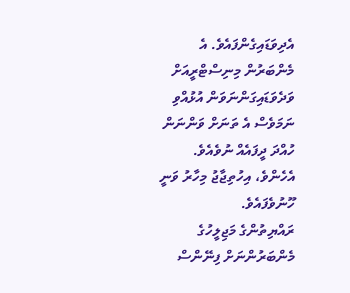އެދިވަޑައިގެންފައެވެ. އެ މެންބަރުން މިނިސްޓްރީއަށް ވަދެވަޑައިގަންނަވަން އުޅުއްވި ނަމަވެސް އެ ތަނަށް ވަންނަން ހުއްދަ ދީފައެއް ނުވެއެވެ. އެހެންވެ، އިހުތިޖާޖު މިހާރު ވަނީ ހޫނުވެފައެވެ.
ރައްޔިތުންގެ މަޖިލީހުގެ މެންބަރުންނަށް ފިނޭންސް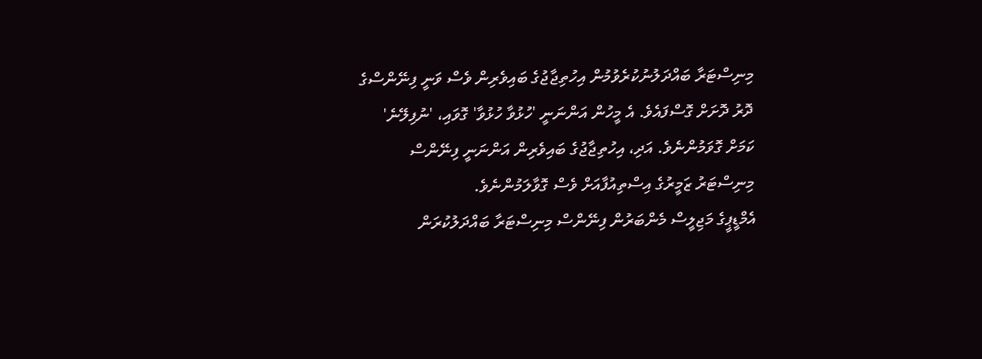މިނިސްޓަރާ ބައްދަލުނުކުރެވުމުން އިހުތިޖާޖުގެ ބައިވެރިން ވެސް ވަނީ ފިނޭންސްގެ ދޮރު ދޮށަށް ގޮސްފައެވެ. އެ މީހުން އަންނަނީ 'ހުޅުވާ ހުޅުވާ' ގޮވައި، 'ނުފިލޭނެ' ކަމަށް ގޮވަމުންނެވެ. އަދި، އިހުތިޖާޖުގެ ބައިވެރިން އަންނަނީ ފިނޭންސް މިނިސްޓަރު ޒަމީރުގެ އިސްތިއުފާއަށް ވެސް ގޮވާލަމުންނެވެ.
އެމްޑީޕީގެ މަޖިލީސް މެންބަރުން ފިނޭންސް މިނިސްޓަރާ ބައްދަލުކުރަން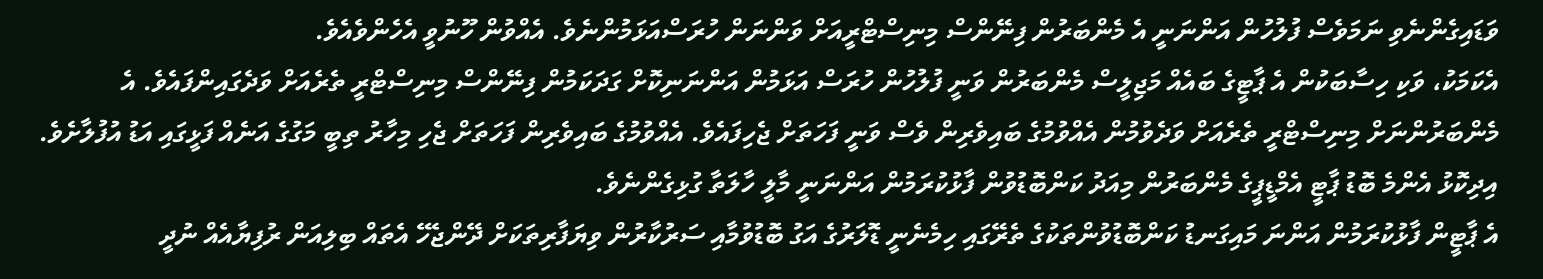ވަޑައިގެންނެވި ނަމަވެސް ފުލުހުން އަންނަނީ އެ މެންބަރުން ފިނޭންސް މިނިސްޓްރީއަށް ވަންނަން ހުރަސްއަޅަމުންނެވެ. އެއްވުން ހޫނުވީ އެހެންވެއެވެ.
އެކަމަކު، ވަކި ހިސާބަކުން އެ ޕާޓީގެ ބައެއް މަޖިލީސް މެންބަރުން ވަނީ ފުލުހުން ހުރަސް އަޅަމުން އަންނަނިކޮށް ގަދަކަމުން ފިނޭންސް މިނިސްޓްރީ ތެރެއަށް ވަދެގައިންފައެވެ. އެ މެންބަރުންނަށް މިނިސްޓްރީ ތެރެއަށް ވަދެވުމުން އެއްވުމުގެ ބައިވެރިން ވެސް ވަނީ ފަހަތަށް ޖެހިފައެވެ. އެއްވުމުގެ ބައިވެރިން ފަހަތަށް ޖެހި މިހާރު ތިބީ މަގުގެ އަނެއް ފަޅީގައި އަޑު އުފުލާށެވެ.
އިދިކޮޅު އެންމެ ބޮޑު ޕާޓީ އެމްޑީޕީގެ މެންބަރުން މިއަދު ކަންބޮޑުވުން ފާޅުކުރަމުން އަންނަނީ މާލީ ހާލަތާ ގުޅިގެންނެވެ.
އެ ޕާޓީން ފާޅުކުރަމުން އަންނަ މައިގަނޑު ކަންބޮޑުވުންތަކުގެ ތެރޭގައި ހިމެނެނީ ޑޮލަރުގެ އަގު ބޮޑުވުމާއި ސަރުކާރުން ވިޔަފާރިތަކަށް ދޭންޖެހޭ އެތައް ބިލިއަން ރުފިޔާއެއް ނުދީ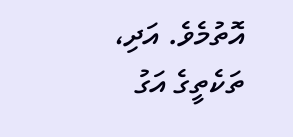އޮތުމެވެ. އަދި، ތަކެތީގެ އަގު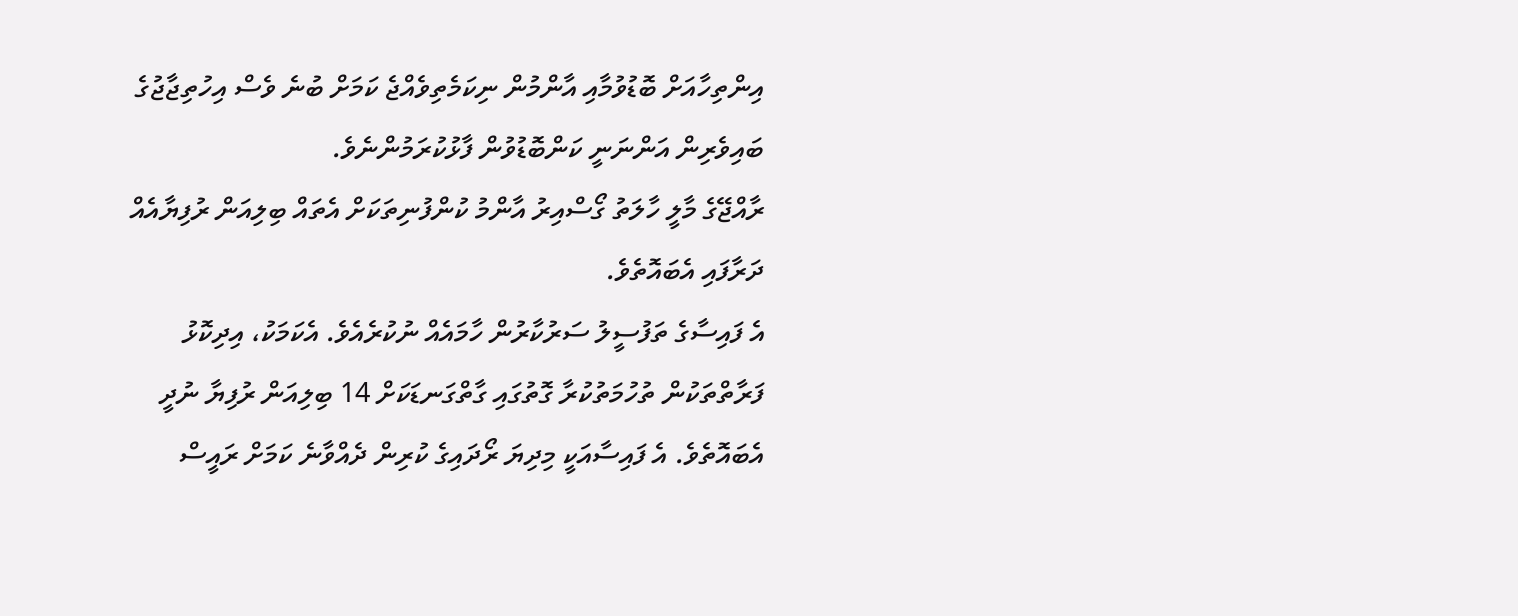އިންތިހާއަށް ބޮޑުވުމާއި އާންމުން ނިކަމެތިވެއްޖެ ކަމަށް ބުނެ ވެސް އިހުތިޖާޖުގެ ބައިވެރިން އަންނަނީ ކަންބޮޑުވުން ފާޅުކުރަމުންނެވެ.
ރާއްޖޭގެ މާލީ ހާލަތު ގޯސްއިރު އާންމު ކުންފުނިތަކަށް އެތައް ބިލިއަން ރުފިޔާއެއް ދަރާފައި އެބައޮތެވެ.
އެ ފައިސާގެ ތަފުސީލު ސަރުކާރުން ހާމައެއް ނުކުރެއެވެ. އެކަމަކު، އިދިކޮޅު ފަރާތްތަކުން ތުހުމަތުކުރާ ގޮތުގައި ގާތްގަނޑަކަށް 14 ބިލިއަން ރުފިޔާ ނުދީ އެބައޮތެވެ. އެ ފައިސާއަކީ މިދިޔަ ރޯދައިގެ ކުރިން ދެއްވާނެ ކަމަށް ރައީސް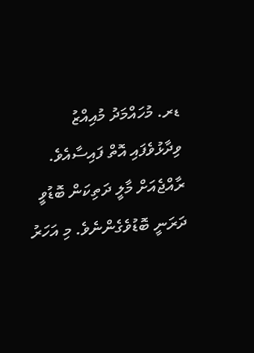ޑރ. މުހައްމަދު މުއިއްޒު ވިދާޅުވެފައި އޮތް ފައިސާއެވެ.
ރާއްޖެއަށް މާލީ ދަތިކަން ބޮޑުވީ ދަރަނީ ބޮޑުވެގެންނެވެ. މި އަހަރު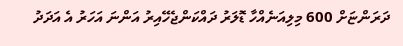ދަރަންޏަށް 600 މިލިއަނެއްހާ ޑޮލަރު ދައްކަންޖެހޭއިރު އަންނަ އަހަރު އެ އަދަދު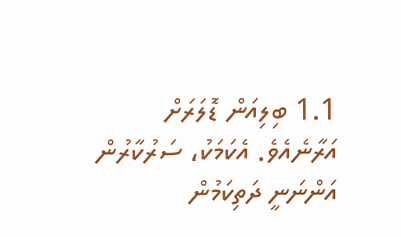1.1 ބިލިއަން ޑޮލަރަށް އަރާނެއެވެ. އެކަމަކު، ސަރުކާރުން އަންނަނީ ދަތިކަމުން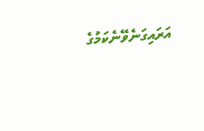އަރައިގަނެވޭނެކަމުގެ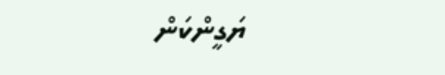ޔަގީންކަން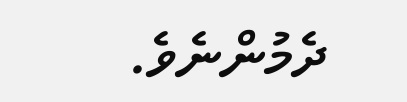ދެމުންނެވެ.